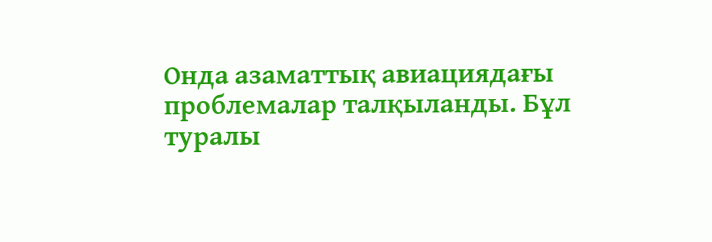Онда азаматтық авиациядағы проблемалар талқыланды. Бұл туралы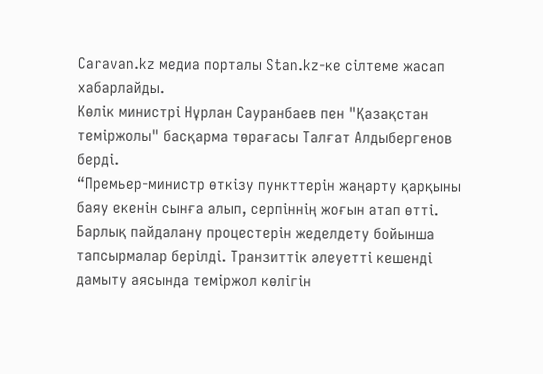Caravan.kz медиа порталы Stan.kz-ке сілтеме жасап хабарлайды.
Көлік министрі Нұрлан Сауранбаев пен "Қазақстан теміржолы" басқарма төрағасы Талғат Алдыбергенов берді.
“Премьер-министр өткізу пункттерін жаңарту қарқыны баяу екенін сынға алып, серпіннің жоғын атап өтті. Барлық пайдалану процестерін жеделдету бойынша тапсырмалар берілді. Транзиттік әлеуетті кешенді дамыту аясында теміржол көлігін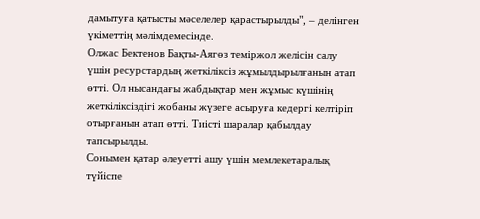дамытуға қатысты мәселелер қарастырылды", – делінген үкіметтің мәлімдемесінде.
Олжас Бектенов Бақты-Аягөз теміржол желісін салу үшін ресурстардың жеткіліксіз жұмылдырылғанын атап өтті. Ол нысандағы жабдықтар мен жұмыс күшінің жеткіліксіздігі жобаны жүзеге асыруға кедергі келтіріп отырғанын атап өтті. Тиісті шаралар қабылдау тапсырылды.
Сонымен қатар әлеуетті ашу үшін мемлекетаралық түйіспе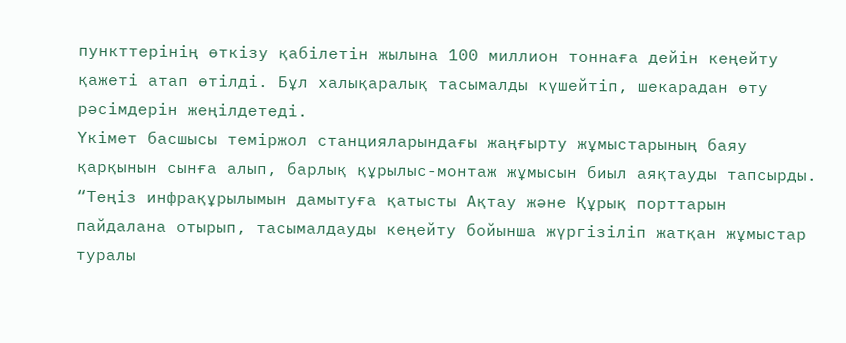пункттерінің өткізу қабілетін жылына 100 миллион тоннаға дейін кеңейту қажеті атап өтілді. Бұл халықаралық тасымалды күшейтіп, шекарадан өту рәсімдерін жеңілдетеді.
Үкімет басшысы теміржол станцияларындағы жаңғырту жұмыстарының баяу қарқынын сынға алып, барлық құрылыс-монтаж жұмысын биыл аяқтауды тапсырды.
“Теңіз инфрақұрылымын дамытуға қатысты Ақтау және Құрық порттарын пайдалана отырып, тасымалдауды кеңейту бойынша жүргізіліп жатқан жұмыстар туралы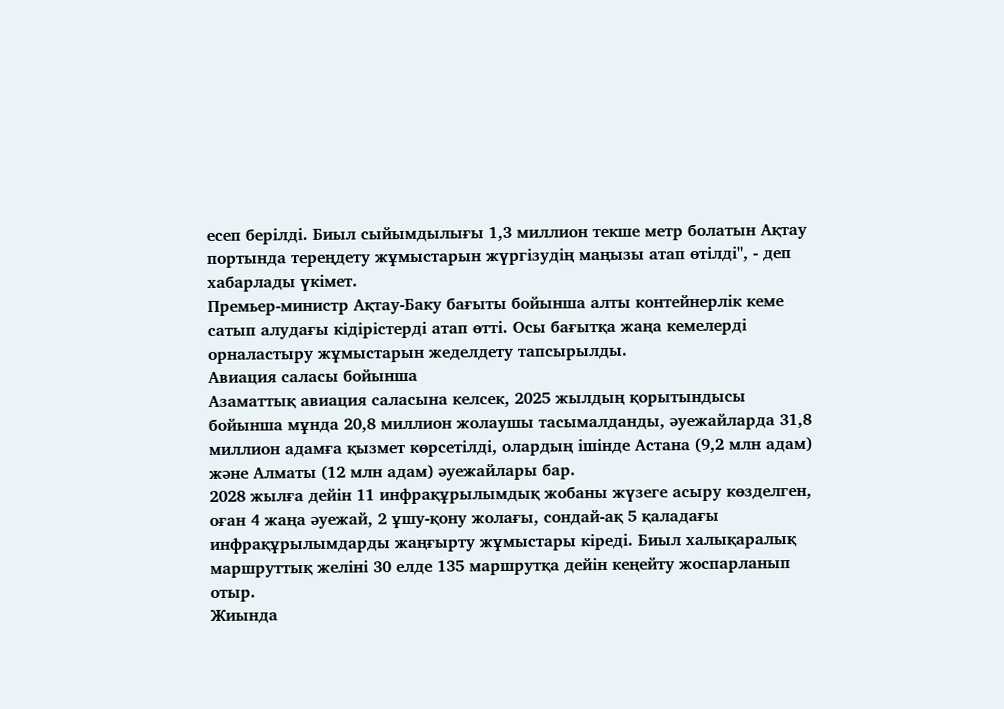есеп берілді. Биыл сыйымдылығы 1,3 миллион текше метр болатын Ақтау портында тереңдету жұмыстарын жүргізудің маңызы атап өтілді", - деп хабарлады үкімет.
Премьер-министр Ақтау-Баку бағыты бойынша алты контейнерлік кеме сатып алудағы кідірістерді атап өтті. Осы бағытқа жаңа кемелерді орналастыру жұмыстарын жеделдету тапсырылды.
Авиация саласы бойынша
Азаматтық авиация саласына келсек, 2025 жылдың қорытындысы бойынша мұнда 20,8 миллион жолаушы тасымалданды, әуежайларда 31,8 миллион адамға қызмет көрсетілді, олардың ішінде Астана (9,2 млн адам) және Алматы (12 млн адам) әуежайлары бар.
2028 жылға дейін 11 инфрақұрылымдық жобаны жүзеге асыру көзделген, оған 4 жаңа әуежай, 2 ұшу-қону жолағы, сондай-ақ 5 қаладағы инфрақұрылымдарды жаңғырту жұмыстары кіреді. Биыл халықаралық маршруттық желіні 30 елде 135 маршрутқа дейін кеңейту жоспарланып отыр.
Жиында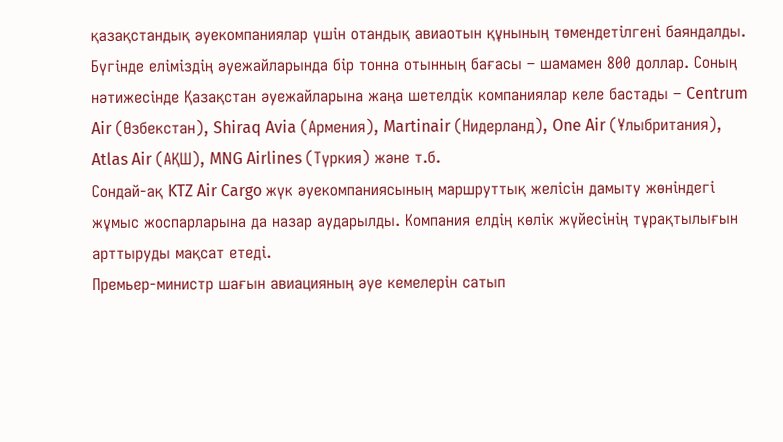қазақстандық әуекомпаниялар үшін отандық авиаотын құнының төмендетілгені баяндалды. Бүгінде еліміздің әуежайларында бір тонна отынның бағасы – шамамен 800 доллар. Соның нәтижесінде Қазақстан әуежайларына жаңа шетелдік компаниялар келе бастады – Centrum Air (Өзбекстан), Shiraq Avia (Армения), Martinair (Нидерланд), One Air (Ұлыбритания), Atlas Air (АҚШ), MNG Airlines (Түркия) және т.б.
Сондай-ақ KTZ Air Cargo жүк әуекомпаниясының маршруттық желісін дамыту жөніндегі жұмыс жоспарларына да назар аударылды. Компания елдің көлік жүйесінің тұрақтылығын арттыруды мақсат етеді.
Премьер-министр шағын авиацияның әуе кемелерін сатып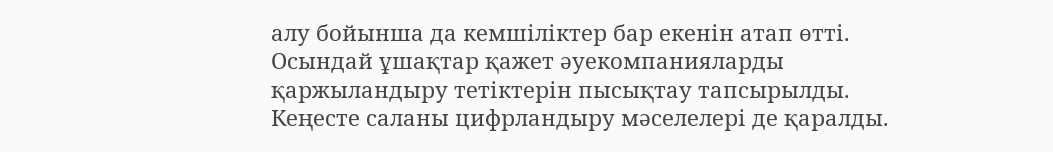алу бойынша да кемшіліктер бар екенін атап өтті. Осындай ұшақтар қажет әуекомпанияларды қаржыландыру тетіктерін пысықтау тапсырылды.
Кеңесте саланы цифрландыру мәселелері де қаралды.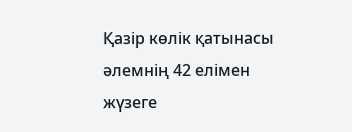Қазір көлік қатынасы әлемнің 42 елімен жүзеге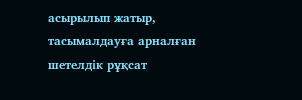асырылып жатыр, тасымалдауға арналған шетелдік рұқсат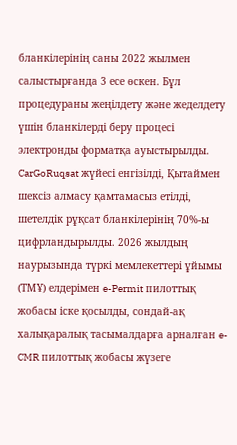бланкілерінің саны 2022 жылмен салыстырғанда 3 есе өскен. Бұл процедураны жеңілдету және жеделдету үшін бланкілерді беру процесі электронды форматқа ауыстырылды.
CarGoRuqsat жүйесі енгізілді, Қытаймен шексіз алмасу қамтамасыз етілді, шетелдік рұқсат бланкілерінің 70%-ы цифрландырылды. 2026 жылдың наурызында түркі мемлекеттері ұйымы (ТМҰ) елдерімен e-Permit пилоттық жобасы іске қосылды, сондай-ақ халықаралық тасымалдарға арналған e-CMR пилоттық жобасы жүзеге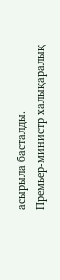асырыла басталды.
Премьер-министр халықаралық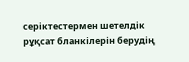серіктестермен шетелдік рұқсат бланкілерін берудің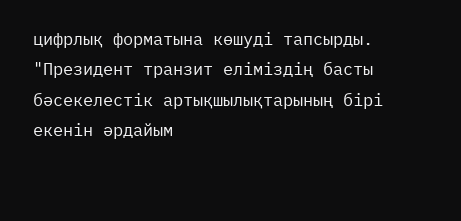цифрлық форматына көшуді тапсырды.
"Президент транзит еліміздің басты бәсекелестік артықшылықтарының бірі екенін әрдайым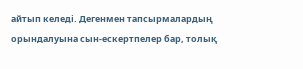айтып келеді. Дегенмен тапсырмалардың орындалуына сын-ескертпелер бар, толық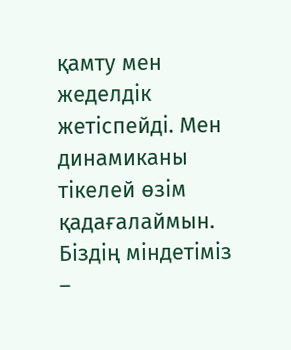қамту мен жеделдік жетіспейді. Мен динамиканы тікелей өзім қадағалаймын. Біздің міндетіміз –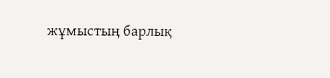жұмыстың барлық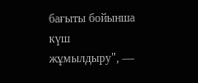бағыты бойынша күш жұмылдыру", —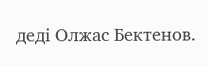деді Олжас Бектенов.